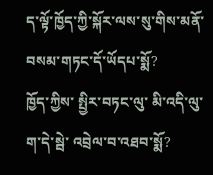ད་ལྟོ་ཁྱོད་ཀྱི་སྐོར་ལས་སུ་གིས་མནོ་བསམ་གཏང་དོ་ཡོདཔ་སྨོ?
ཁྱོད་ཀྱིས་ སྤྱིར་བཏང་ལུ་ མི་འདི་ལུ་ ག་དེ་སྦེ་ འབྲེལ་བ་འཐབ་སྨོ?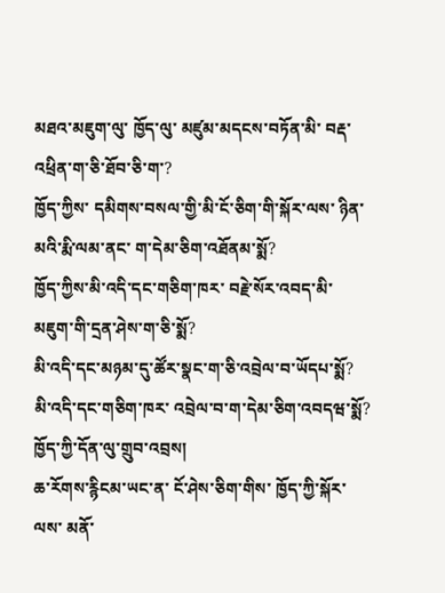མཐའ་མཇུག་ལུ་ ཁྱོད་ལུ་ མཛུམ་མདངས་བཏོན་མི་ བརྡ་འཕྲིན་ག་ཅི་ཐོབ་ཅི་ག་?
ཁྱོད་ཀྱིས་ དམིགས་བསལ་གྱི་མི་ངོ་ཅིག་གི་སྐོར་ལས་ ཉིན་མའི་རྨི་ལམ་ནང་ ག་དེམ་ཅིག་འཐོནམ་སྨོ?
ཁྱོད་ཀྱིས་མི་འདི་དང་གཅིག་ཁར་ བརྗེ་སོར་འབད་མི་ མཇུག་གི་དྲན་ཤེས་ག་ཅི་སྨོ?
མི་འདི་དང་མཉམ་དུ་ཚོར་སྣང་ག་ཅི་འབྲེལ་བ་ཡོདཔ་སྨོ?
མི་འདི་དང་གཅིག་ཁར་ འབྲེལ་བ་ག་དེམ་ཅིག་འབདཝ་སྨོ?
ཁྱོད་ཀྱི་དོན་ལུ་གྲུབ་འབྲས།
ཆ་རོགས་རྙིངམ་ཡང་ན་ ངོ་ཤེས་ཅིག་གིས་ ཁྱོད་ཀྱི་སྐོར་ལས་ མནོ་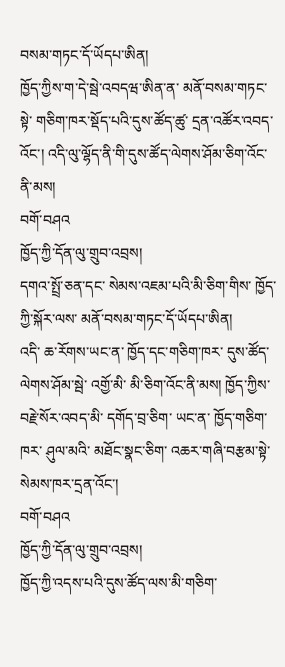བསམ་གཏང་དོ་ཡོདཔ་ཨིན།
ཁྱོད་ཀྱིས་ག་དེ་སྦེ་འབདཝ་ཨིན་ན་ མནོ་བསམ་གཏང་སྟེ་ གཅིག་ཁར་སྡོད་པའི་དུས་ཚོད་ཚུ་ དྲན་འཚོར་འབད་འོང་། འདི་ལུ་ལྷོད་ནི་གི་དུས་ཚོད་ལེགས་ཤོམ་ཅིག་འོང་ནི་མས།
བགོ་བཤའ
ཁྱོད་ཀྱི་དོན་ལུ་གྲུབ་འབྲས།
དགའ་སྤྲོ་ཅན་དང་ སེམས་འཇམ་པའི་མི་ཅིག་གིས་ ཁྱོད་ཀྱི་སྐོར་ལས་ མནོ་བསམ་གཏང་དོ་ཡོདཔ་ཨིན།
འདི་ ཆ་རོགས་ཡང་ན་ ཁྱོད་དང་གཅིག་ཁར་ དུས་ཚོད་ལེགས་ཤོམ་སྦེ་ འགྱོ་མི་ མི་ཅིག་འོང་ནི་མས། ཁྱོད་ཀྱིས་བརྗེ་སོར་འབད་མི་ དགོད་བྲ་ཅིག་ ཡང་ན་ ཁྱོད་གཅིག་ཁར་ ཤུལ་མའི་ མཐོང་སྣང་ཅིག་ འཆར་གཞི་བརྩམ་སྟེ་ སེམས་ཁར་དྲན་འོང་།
བགོ་བཤའ
ཁྱོད་ཀྱི་དོན་ལུ་གྲུབ་འབྲས།
ཁྱོད་ཀྱི་འདས་པའི་དུས་ཚོད་ལས་མི་གཅིག་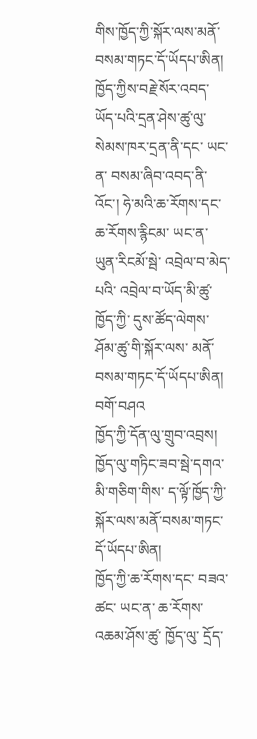གིས་ཁྱོད་ཀྱི་སྐོར་ལས་མནོ་བསམ་གཏང་དོ་ཡོདཔ་ཨིན།
ཁྱོད་ཀྱིས་བརྗེ་སོར་འབད་ཡོད་པའི་དྲན་ཤེས་ཚུ་ལུ་ སེམས་ཁར་དྲན་ནི་དང་ ཡང་ན་ བསམ་ཞིབ་འབད་ནི་འོང་། ཧེ་མའི་ཆ་རོགས་དང་ ཆ་རོགས་རྙིངམ་ ཡང་ན་ ཡུན་རིངམོ་སྦེ་ འབྲེལ་བ་མེད་པའི་ འབྲེལ་བ་ཡོད་མི་ཚུ་ ཁྱོད་ཀྱི་ དུས་ཚོད་ལེགས་ཤོམ་ཚུ་གི་སྐོར་ལས་ མནོ་བསམ་གཏང་དོ་ཡོདཔ་ཨིན།
བགོ་བཤའ
ཁྱོད་ཀྱི་དོན་ལུ་གྲུབ་འབྲས།
ཁྱོད་ལུ་གཏིང་ཟབ་སྦེ་དགའ་མི་གཅིག་གིས་ ད་ལྟོ་ཁྱོད་ཀྱི་སྐོར་ལས་མནོ་བསམ་གཏང་དོ་ཡོདཔ་ཨིན།
ཁྱོད་ཀྱི་ཆ་རོགས་དང་ བཟའ་ཚང་ ཡང་ན་ ཆ་རོགས་འཆམ་ཤོས་ཚུ་ ཁྱོད་ལུ་ དྲོད་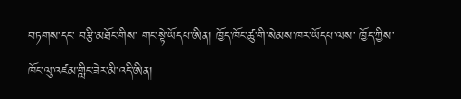བཏགས་དང་ བརྩི་མཐོང་གིས་ གང་སྟེ་ཡོདཔ་ཨིན། ཁྱོད་ཁོང་ཚུ་གི་སེམས་ཁར་ཡོདཔ་ལས་ ཁྱོད་ཀྱིས་ཁོང་ལུ་འཛམ་གླིང་ཟེར་མི་འདི་ཨིན།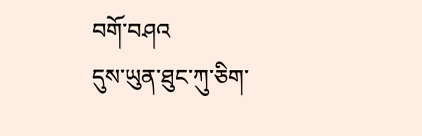བགོ་བཤའ
དུས་ཡུན་ཐུང་ཀུ་ཅིག་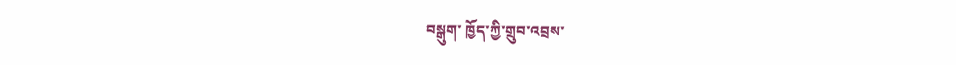བསྒུག་ ཁྱོད་ཀྱི་གྲུབ་འབྲས་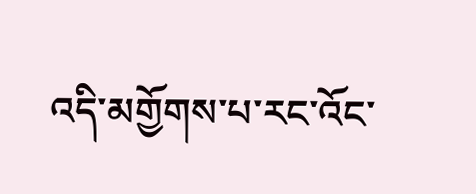འདི་མགྱོགས་པ་རང་འོང་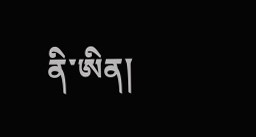ནི་ཨིན།